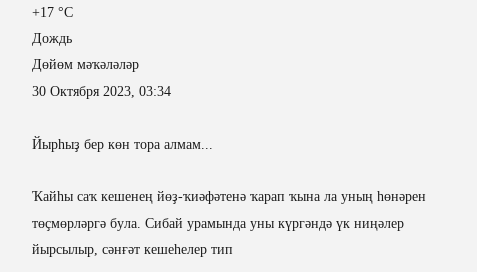+17 °С
Дождь
Дөйөм мәҡәләләр
30 Октября 2023, 03:34

Йырһыҙ бер көн тора алмам...

Ҡайһы саҡ кешенең йөҙ-ҡиәфәтенә ҡарап ҡына ла уның һөнәрен төҫмөрләргә була. Сибай урамында уны күргәндә үк ниңәлер йырсылыр, сәнғәт кешеһелер тип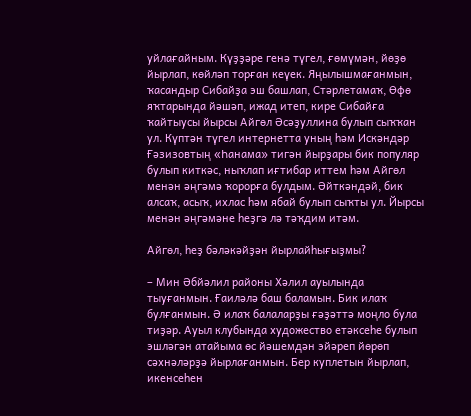уйлағайным. Күҙҙәре генә түгел, ғөмүмән, йөҙө йырлап, көйләп торған кеүек. Яңылышмағанмын, ҡасандыр Сибайҙа эш башлап, Стәрлетамаҡ, Өфө яҡтарында йәшәп, ижад итеп, кире Сибайға ҡайтыусы йырсы Айгөл Әсәҙуллина булып сыҡҡан ул. Күптән түгел интернетта уның һәм Искәндәр Ғәзизовтың «Һанама» тигән йырҙары бик популяр булып киткәс, ныҡлап иғтибар иттем һәм Айгөл менән әңгәмә ҡорорға булдым. Әйткәндәй, бик алсаҡ, асыҡ, ихлас һәм ябай булып сыҡты ул. Йырсы менән әңгәмәне һеҙгә лә тәҡдим итәм.

Айгөл, һеҙ бәләкәйҙән йырлайһығыҙмы?

– Мин Әбйәлил районы Хәлил ауылында тыуғанмын. Ғаиләлә баш баламын. Бик илаҡ булғанмын. Ә илаҡ балаларҙы ғәҙәттә моңло була тиҙәр. Ауыл клубында художество етәксеһе булып эшләгән атайыма өс йәшемдән эйәреп йөрөп сәхнәләрҙә йырлағанмын. Бер куплетын йырлап, икенсеһен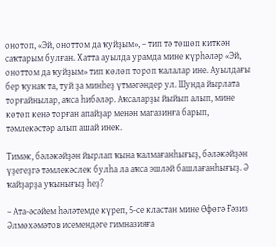онотоп, «Эй, оноттом да ҡуйҙым», – тип тә төшөп киткән саҡтарым булған. Хатта ауылда урамда мине күрһәләр «Эй, оноттом да ҡуйҙым» тип көлөп тороп ҡалалар ине. Ауылдағы бер ҡунаҡ та, туй ҙа минһеҙ үтмәгәндер ул. Шунда йырлата торғайнылар, аҡса һибәләр. Аҡсаларҙы йыйып алып, мине көтөп кенә торған апайҙар менән магазинға барып, тәмлекәстәр алып ашай инек.

Тимәк, бәләкәйҙән йырлап ҡына ҡалмағанһығыҙ, бәләкәйҙән үҙегеҙгә тәмлекәслек булһа ла аҡса эшләй башлағанһығыҙ. Ә ҡайҙарҙа уҡынығыҙ һеҙ?

– Ата-әсәйем һәләтемде күреп, 5-се кластан мине Өфөгә Ғәзиз Әлмөхәмәтов исемендәге гимназияға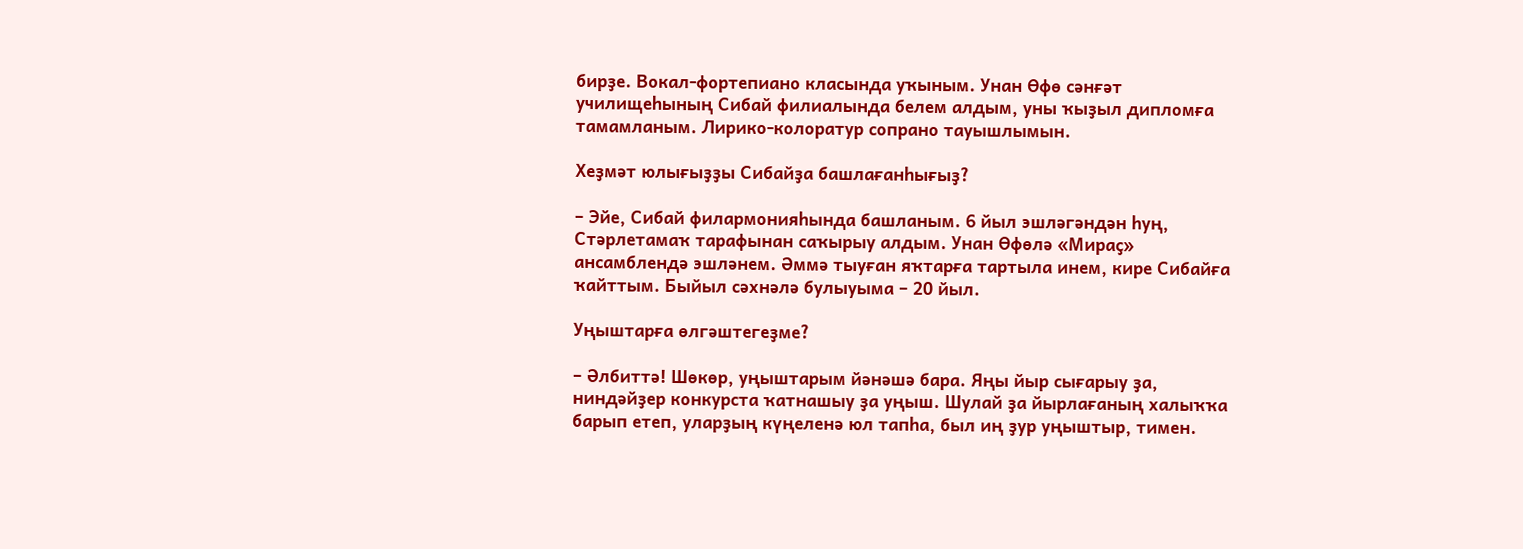бирҙе. Вокал-фортепиано класында уҡыным. Унан Өфө сәнғәт училищеһының Сибай филиалында белем алдым, уны ҡыҙыл дипломға тамамланым. Лирико-колоратур сопрано тауышлымын.

Хеҙмәт юлығыҙҙы Сибайҙа башлағанһығыҙ?

– Эйе, Сибай филармонияһында башланым. 6 йыл эшләгәндән һуң, Стәрлетамаҡ тарафынан саҡырыу алдым. Унан Өфөлә «Мираҫ» ансамблендә эшләнем. Әммә тыуған яҡтарға тартыла инем, кире Сибайға ҡайттым. Быйыл сәхнәлә булыуыма – 20 йыл.

Уңыштарға өлгәштегеҙме?

– Әлбиттә! Шөкөр, уңыштарым йәнәшә бара. Яңы йыр сығарыу ҙа, ниндәйҙер конкурста ҡатнашыу ҙа уңыш. Шулай ҙа йырлағаның халыҡҡа барып етеп, уларҙың күңеленә юл тапһа, был иң ҙур уңыштыр, тимен.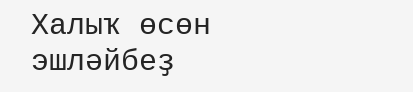Халыҡ өсөн эшләйбеҙ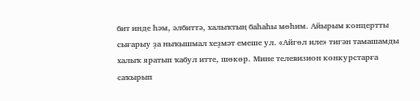бит инде һәм, әлбиттә, халыҡтың баһаһы мөһим. Айырым концертты сығарыу ҙа ныҡышмал хеҙмәт емеше ул. «Айгөл иле» тигән тамашамды халыҡ яратып ҡабул итте, шөкөр. Мине телевизион конкурстарға саҡырып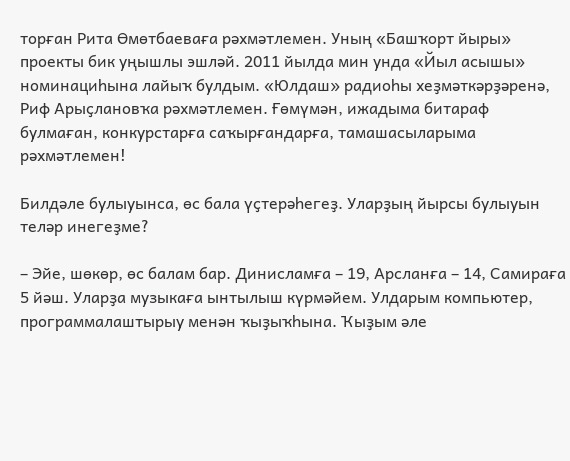торған Рита Өмөтбаеваға рәхмәтлемен. Уның «Башҡорт йыры» проекты бик уңышлы эшләй. 2011 йылда мин унда «Йыл асышы» номинациһына лайыҡ булдым. «Юлдаш» радиоһы хеҙмәткәрҙәренә, Риф Арыҫлановҡа рәхмәтлемен. Ғөмүмән, ижадыма битараф булмаған, конкурстарға саҡырғандарға, тамашасыларыма рәхмәтлемен!

Билдәле булыуынса, өс бала үҫтерәһегеҙ. Уларҙың йырсы булыуын теләр инегеҙме?

– Эйе, шөкөр, өс балам бар. Динисламға – 19, Арсланға – 14, Самираға 5 йәш. Уларҙа музыкаға ынтылыш күрмәйем. Улдарым компьютер, программалаштырыу менән ҡыҙыҡһына. Ҡыҙым әле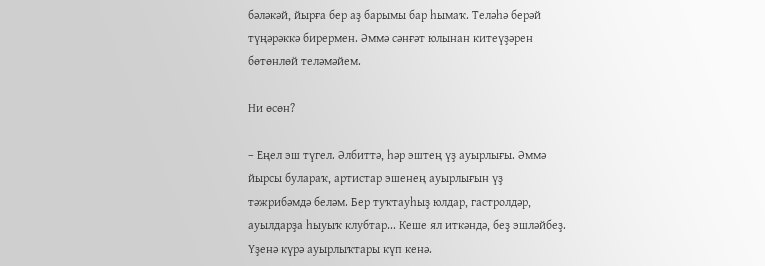бәләкәй, йырға бер аҙ барымы бар һымаҡ. Теләһә берәй түңәрәккә бирермен. Әммә сәнғәт юлынан китеүҙәрен бөтөнлөй теләмәйем.

Ни өсөн?

– Еңел эш түгел. Әлбиттә, һәр эштең үҙ ауырлығы. Әммә йырсы булараҡ, артистар эшенең ауырлығын үҙ тәжрибәмдә беләм. Бер туҡтауһыҙ юлдар, гастролдәр, ауылдарҙа һыуыҡ клубтар... Кеше ял иткәндә, беҙ эшләйбеҙ. Үҙенә күрә ауырлыҡтары күп кенә.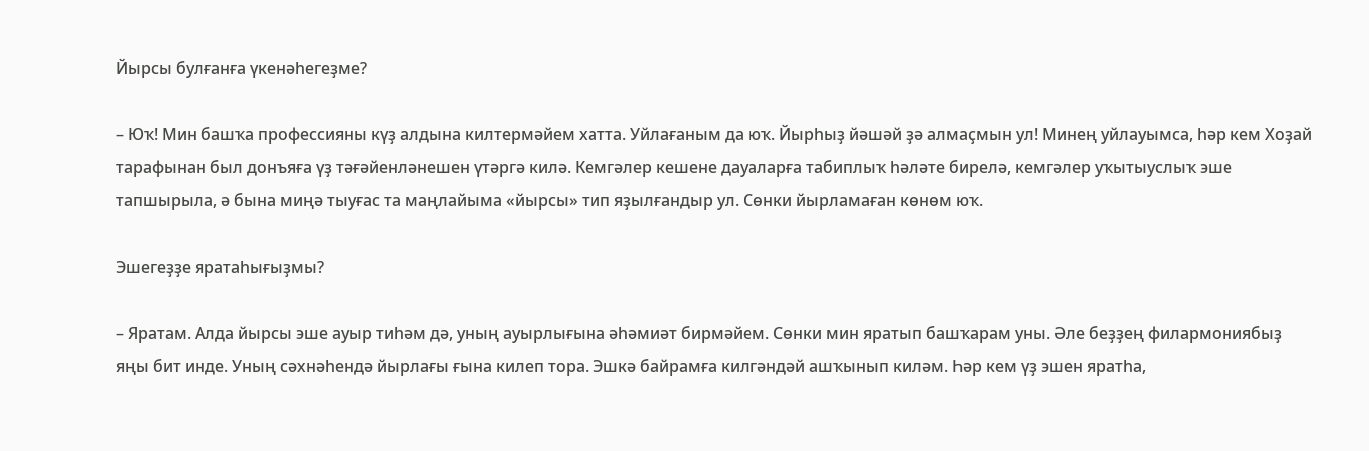Йырсы булғанға үкенәһегеҙме?

– Юҡ! Мин башҡа профессияны күҙ алдына килтермәйем хатта. Уйлағаным да юҡ. Йырһыҙ йәшәй ҙә алмаҫмын ул! Минең уйлауымса, һәр кем Хоҙай тарафынан был донъяға үҙ тәғәйенләнешен үтәргә килә. Кемгәлер кешене дауаларға табиплыҡ һәләте бирелә, кемгәлер уҡытыуслыҡ эше тапшырыла, ә бына миңә тыуғас та маңлайыма «йырсы» тип яҙылғандыр ул. Сөнки йырламаған көнөм юҡ.

Эшегеҙҙе яратаһығыҙмы?

– Яратам. Алда йырсы эше ауыр тиһәм дә, уның ауырлығына әһәмиәт бирмәйем. Сөнки мин яратып башҡарам уны. Әле беҙҙең филармониябыҙ яңы бит инде. Уның сәхнәһендә йырлағы ғына килеп тора. Эшкә байрамға килгәндәй ашҡынып киләм. Һәр кем үҙ эшен яратһа,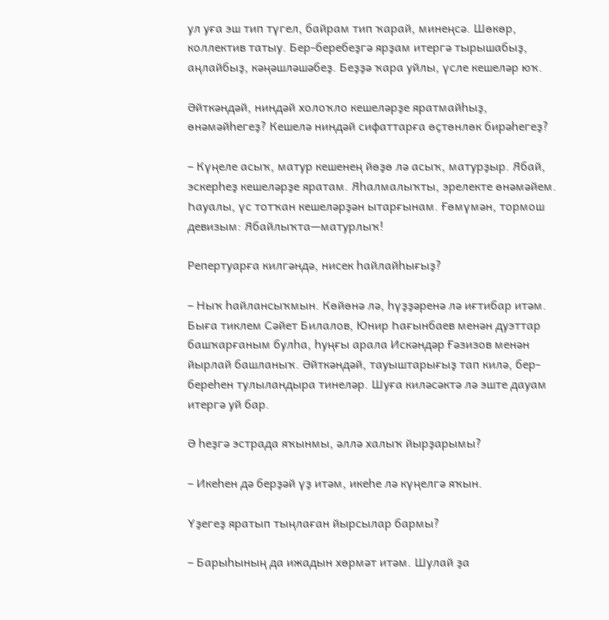ул уға эш тип түгел, байрам тип ҡарай, минеңсә. Шөкөр, коллектив татыу. Бер-беребеҙгә ярҙам итергә тырышабыҙ, аңлайбыҙ, кәңәшләшәбеҙ. Беҙҙә ҡара уйлы, үсле кешеләр юҡ.

Әйткәндәй, ниндәй холоҡло кешеләрҙе яратмайһыҙ, өнәмәйһегеҙ? Кешелә ниндәй сифаттарға өҫтөнлөк бирәһегеҙ?

– Күңеле асыҡ, матур кешенең йөҙө лә асыҡ, матурҙыр. Ябай, эскерһеҙ кешеләрҙе яратам. Яһалмалыҡты, эрелекте өнәмәйем. Һауалы, үс тотҡан кешеләрҙән ытарғынам. Ғөмүмән, тормош девизым: Ябайлыҡта—матурлыҡ!

Репертуарға килгәндә, нисек һайлайһығыҙ?

– Ныҡ һайлансыҡмын. Көйөнә лә, һүҙҙәренә лә иғтибар итәм. Быға тиклем Сәйет Билалов, Юнир Һағынбаев менән дуэттар башҡарғаным булһа, һуңғы арала Искәндәр Ғәзизов менән йырлай башланыҡ. Әйткәндәй, тауыштарығыҙ тап килә, бер-береһен тулыландыра тинеләр. Шуға киләсәктә лә эште дауам итергә уй бар.

Ә һеҙгә эстрада яҡынмы, әллә халыҡ йырҙарымы?

– Икеһен дә берҙәй үҙ итәм, икеһе лә күңелгә яҡын.

Үҙегеҙ яратып тыңлаған йырсылар бармы?

– Барыһының да ижадын хөрмәт итәм. Шулай ҙа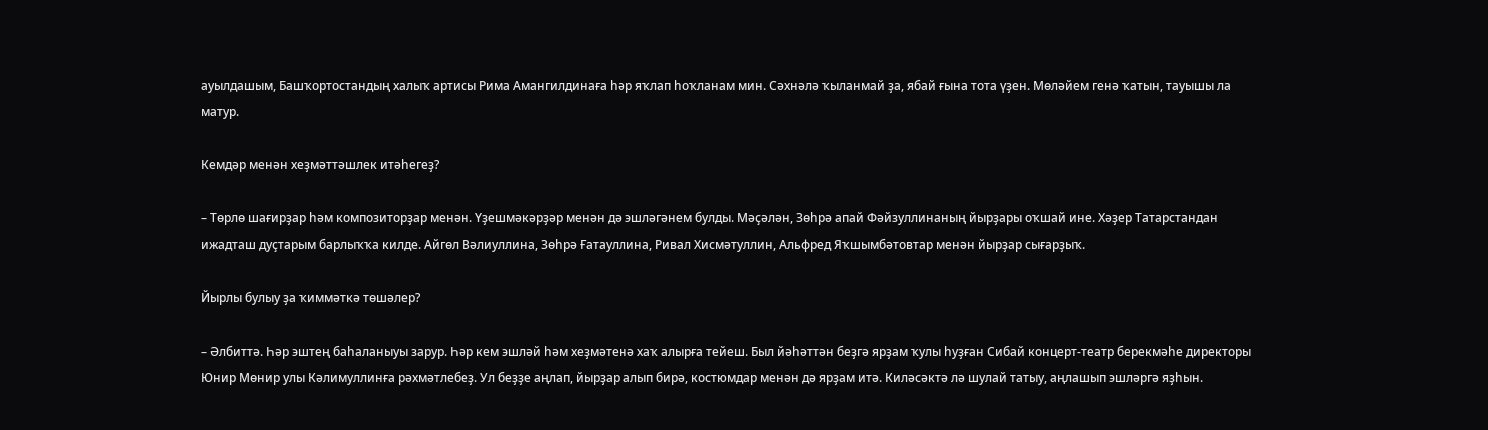ауылдашым, Башҡортостандың халыҡ артисы Рима Амангилдинаға һәр яҡлап һоҡланам мин. Сәхнәлә ҡыланмай ҙа, ябай ғына тота үҙен. Мөләйем генә ҡатын, тауышы ла матур.

Кемдәр менән хеҙмәттәшлек итәһегеҙ?

– Төрлө шағирҙар һәм композиторҙар менән. Үҙешмәкәрҙәр менән дә эшләгәнем булды. Мәҫәлән, Зөһрә апай Фәйзуллинаның йырҙары оҡшай ине. Хәҙер Татарстандан ижадташ дуҫтарым барлыҡҡа килде. Айгөл Вәлиуллина, Зөһрә Ғатауллина, Ривал Хисмәтуллин, Альфред Яҡшымбәтовтар менән йырҙар сығарҙыҡ.

Йырлы булыу ҙа ҡиммәткә төшәлер?

– Әлбиттә. Һәр эштең баһаланыуы зарур. Һәр кем эшләй һәм хеҙмәтенә хаҡ алырға тейеш. Был йәһәттән беҙгә ярҙам ҡулы һуҙған Сибай концерт-театр берекмәһе директоры Юнир Мөнир улы Кәлимуллинға рәхмәтлебеҙ. Ул беҙҙе аңлап, йырҙар алып бирә, костюмдар менән дә ярҙам итә. Киләсәктә лә шулай татыу, аңлашып эшләргә яҙһын.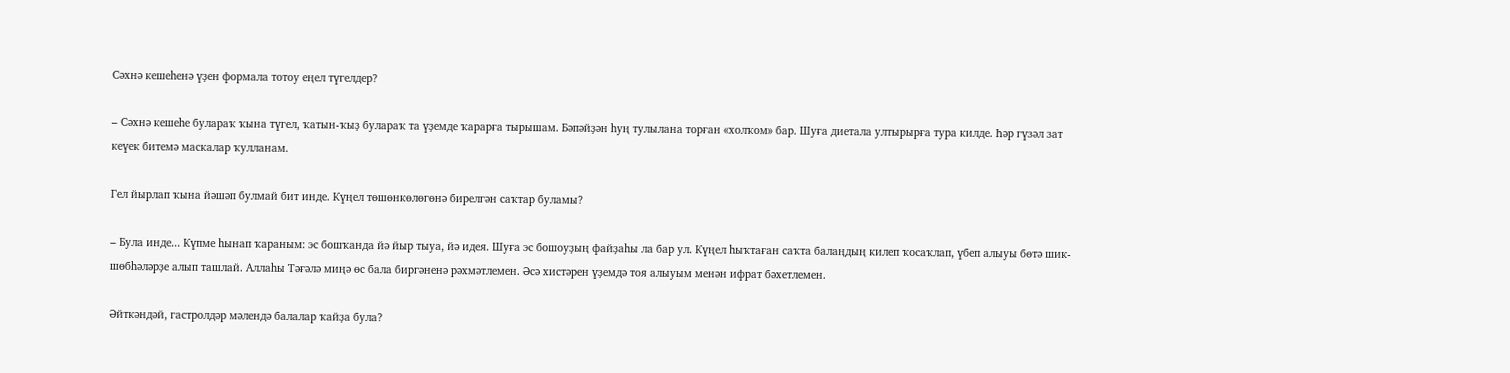Сәхнә кешеһенә үҙен формала тотоу еңел түгелдер?

– Сәхнә кешеһе булараҡ ҡына түгел, ҡатын-ҡыҙ булараҡ та үҙемде ҡарарға тырышам. Бәпәйҙән һуң тулылана торған «холҡом» бар. Шуға диетала ултырырға тура килде. Һәр гүзәл зат кеүек битемә маскалар ҡулланам.

Гел йырлап ҡына йәшәп булмай бит инде. Күңел төшөнкөлөгөнә бирелгән саҡтар буламы?

– Була инде... Күпме һынап ҡараным: эс бошҡанда йә йыр тыуа, йә идея. Шуға эс бошоуҙың файҙаһы ла бар ул. Күңел һыҡтаған саҡта балаңдың килеп ҡосаҡлап, үбеп алыуы бөтә шик-шөбһәләрҙе алып ташлай. Аллаһы Тәғәлә миңә өс бала биргәненә рәхмәтлемен. Әсә хистәрен үҙемдә тоя алыуым менән ифрат бәхетлемен.

Әйткәндәй, гастролдәр мәлендә балалар ҡайҙа була?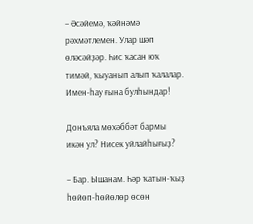– Әсәйемә, ҡәйнәмә рәхмәтлемен. Улар шәп өләсәйҙәр. Һис ҡасан юҡ тимәй, ҡыуанып алып ҡалалар. Имен-һау ғына булһындар!

Донъяла мөхәббәт бармы икән ул? Нисек уйлайһығыҙ?

– Бар. Ышанам. Һәр ҡатын-ҡыҙ һөйөп-һөйөлөр өсөн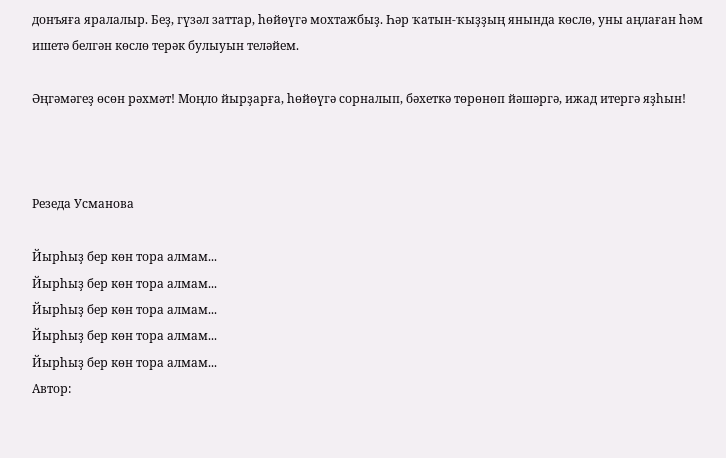донъяға яралалыр. Беҙ, гүзәл заттар, һөйөүгә мохтажбыҙ. Һәр ҡатын-ҡыҙҙың янында көслө, уны аңлаған һәм ишетә белгән көслө терәк булыуын теләйем.

Әңгәмәгеҙ өсөн рәхмәт! Моңло йырҙарға, һөйөүгә сорналып, бәхеткә төрөнөп йәшәргә, ижад итергә яҙһын!



Резеда Усманова

Йырһыҙ бер көн тора алмам...
Йырһыҙ бер көн тора алмам...
Йырһыҙ бер көн тора алмам...
Йырһыҙ бер көн тора алмам...
Йырһыҙ бер көн тора алмам...
Автор: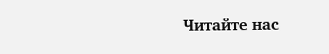Читайте нас